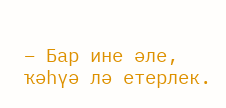– Бар ине әле, ҡәһүә лә етерлек.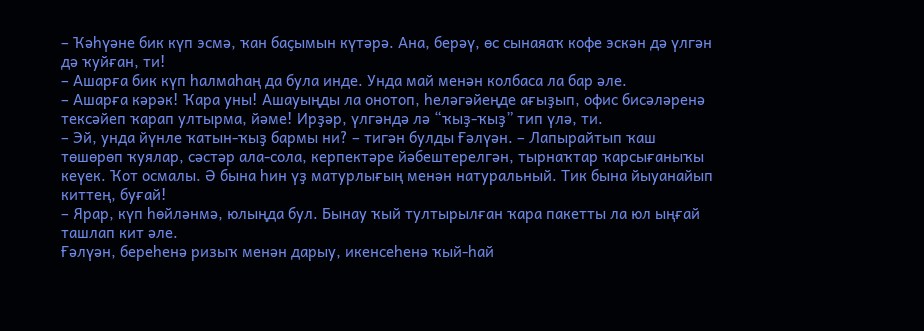– Ҡәһүәне бик күп эсмә, ҡан баҫымын күтәрә. Ана, берәү, өс сынаяаҡ кофе эскән дә үлгән дә ҡуйған, ти!
– Ашарға бик күп һалмаһаң да була инде. Унда май менән колбаса ла бар әле.
– Ашарға кәрәк! Ҡара уны! Ашауыңды ла онотоп, һеләгәйеңде ағыҙып, офис бисәләренә тексәйеп ҡарап ултырма, йәме! Ирҙәр, үлгәндә лә “ҡыҙ-ҡыҙ” тип үлә, ти.
– Эй, унда йүнле ҡатын-ҡыҙ бармы ни? – тигән булды Ғәлүән. – Лапырайтып ҡаш төшөрөп ҡуялар, сәстәр ала-сола, керпектәре йәбештерелгән, тырнаҡтар ҡарсығаныҡы кеүек. Ҡот осмалы. Ә бына һин үҙ матурлығың менән натуральный. Тик бына йыуанайып киттең, буғай!
– Ярар, күп һөйләнмә, юлыңда бул. Бынау ҡый тултырылған ҡара пакетты ла юл ыңғай ташлап кит әле.
Ғәлүән, береһенә ризыҡ менән дарыу, икенсеһенә ҡый-һай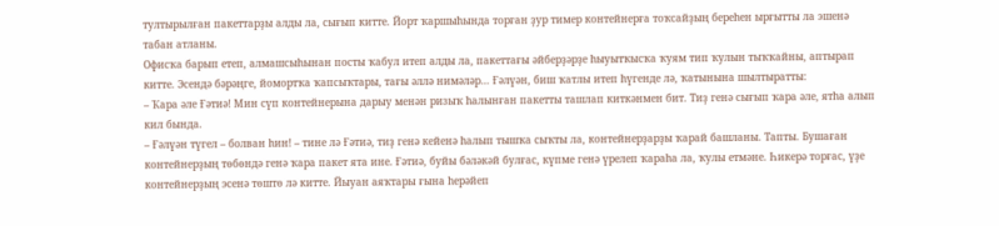тултырылған пакеттарҙы алды ла, сығып китте. Йорт ҡаршыһында торған ҙур тимер контейнерға тоҡсайҙың береһен ырғытты ла эшенә табан атланы.
Офисҡа барып етеп, алмашсыһынан посты ҡабул итеп алды ла, пакеттағы әйберҙәрҙе һыуытҡысҡа ҡуям тип ҡулын тыҡҡайны, аптырап китте. Эсендә бәрәңге, йомортҡа ҡапсыҡтары, тағы әллә нимәләр… Ғәлүән, биш ҡатлы итеп һүгенде лә, ҡатынына шылтыратты:
– Ҡара әле Ғәтиә! Мин сүп контейнерына дарыу менән ризыҡ һалынған пакетты ташлап киткәнмен бит. Тиҙ генә сығып ҡара әле, ятһа алып кил бында.
– Ғәлүән түгел – болван һин! – тине лә Ғәтиә, тиҙ генә кейенә һалып тышҡа сыҡты ла, контейнерҙарҙы ҡарай башланы. Тапты. Бушаған контейнерҙың төбөндә генә ҡара пакет ята ине. Ғәтиә, буйы бәләкәй булғас, күпме генә үрелеп ҡараһа ла, ҡулы етмәне. Һикерә торғас, үҙе контейнерҙың эсенә төштө лә китте. Йыуан аяҡтары ғына һерәйеп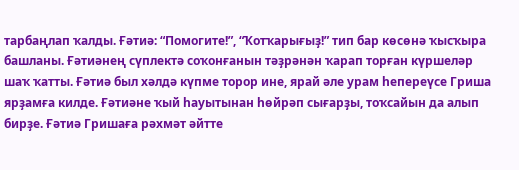тарбаңлап ҡалды. Ғәтиә: “Помогите!”, “Ҡотҡарығыҙ!” тип бар көсөнә ҡысҡыра башланы. Ғәтиәнең сүплектә соҡонғанын тәҙрәнән ҡарап торған күршеләр шаҡ ҡатты. Ғәтиә был хәлдә күпме торор ине, ярай әле урам һепереүсе Гриша ярҙамға килде. Ғәтиәне ҡый һауытынан һөйрәп сығарҙы, тоҡсайын да алып бирҙе. Ғәтиә Гришаға рәхмәт әйтте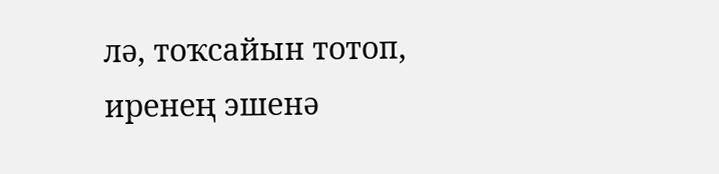лә, тоҡсайын тотоп, иренең эшенә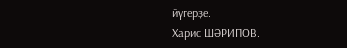йүгерҙе.
Харис ШӘРИПОВ.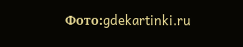Фото:gdekartinki.ru